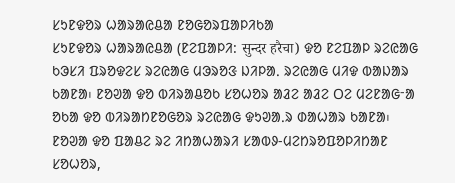ᱥᱩᱱᱫᱚᱨ ᱦᱟᱨᱟᱭᱪᱟ ᱱᱚᱜᱚᱨᱯᱟᱞᱤᱠᱟ
ᱥᱩᱱᱫᱚᱨ ᱦᱟᱨᱟᱭᱪᱟ (ᱱᱮᱯᱟᱞᱤ: सुन्दर हरैचा) ᱫᱚ ᱱᱮᱯᱟᱞ ᱨᱮᱭᱟᱜ ᱠᱳᱥᱤ ᱯᱨᱚᱫᱮᱥ ᱨᱮᱭᱟᱜ ᱢᱳᱨᱚᱝ ᱡᱤᱞᱟᱹ ᱨᱮᱭᱟᱜ ᱢᱤᱫ ᱵᱟᱡᱟᱨ ᱠᱟᱱᱟ᱾ ᱱᱚᱣᱟ ᱫᱚ ᱵᱤᱨᱟᱪᱚᱠ ᱥᱚᱦᱚᱨ ᱟᱲᱮ ᱟᱲᱮ ᱛᱮ ᱢᱮᱱᱟᱜᱼᱟ ᱚᱠᱟ ᱫᱚ ᱵᱤᱨᱟᱴᱱᱚᱜᱚᱨ ᱨᱮᱭᱟᱜ ᱫᱩᱣᱟᱹᱨ ᱰᱟᱦᱟᱨ ᱠᱟᱱᱟ᱾ ᱱᱚᱣᱟ ᱫᱚ ᱯᱟᱪᱮ ᱨᱮ ᱤᱴᱟᱦᱟᱨᱤ ᱥᱟᱵᱽ-ᱢᱮᱴᱨᱚᱯᱚᱞᱤᱴᱟᱱ ᱥᱚᱦᱚᱨ,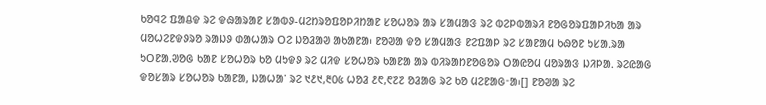ᱠᱚᱧᱮ ᱯᱟᱪᱫ ᱨᱮ ᱫᱷᱟᱨᱟᱱ ᱥᱟᱵᱽ-ᱢᱮᱴᱨᱚᱯᱚᱞᱤᱴᱟᱱ ᱥᱚᱦᱚᱨ ᱟᱨ ᱥᱟᱢᱟᱝ ᱨᱮ ᱵᱮᱞᱵᱟᱨᱤ ᱱᱚᱜᱚᱨᱯᱟᱞᱤᱠᱟ ᱟᱨ ᱢᱚᱦᱮᱱᱫᱽᱨᱚ ᱨᱟᱡᱽ ᱰᱟᱦᱟᱨ ᱛᱮ ᱡᱚᱲᱟᱣ ᱟᱠᱟᱱᱟ᱾ ᱱᱚᱣᱟ ᱫᱚ ᱥᱟᱢᱟᱝ ᱱᱮᱯᱟᱞ ᱨᱮ ᱥᱟᱱᱟᱢ ᱠᱷᱚᱱ ᱩᱥᱟᱹᱨᱟ ᱩᱛᱱᱟᱹᱣᱚᱜ ᱠᱟᱱ ᱥᱚᱦᱚᱨ ᱠᱚ ᱢᱩᱫᱽ ᱨᱮ ᱢᱤᱫ ᱥᱚᱦᱚᱨ ᱠᱟᱱᱟ ᱟᱨ ᱵᱤᱨᱟᱴᱱᱚᱜᱚᱨ ᱛᱟᱭᱚᱢ ᱢᱚᱨᱟᱝ ᱡᱤᱞᱟᱹ ᱨᱮᱭᱟᱜ ᱫᱚᱥᱟᱨ ᱥᱚᱦᱚᱨ ᱠᱟᱱᱟ, ᱡᱟᱦᱟᱸ ᱨᱮ ᱑᱒᱑,᱓᱐᱕ ᱦᱚᱲ ᱒᱖,᱖᱗᱗ ᱚᱲᱟᱜ ᱨᱮ ᱠᱚ ᱢᱮᱱᱟᱜᱼᱟ᱾[] ᱱᱚᱣᱟ ᱨᱮ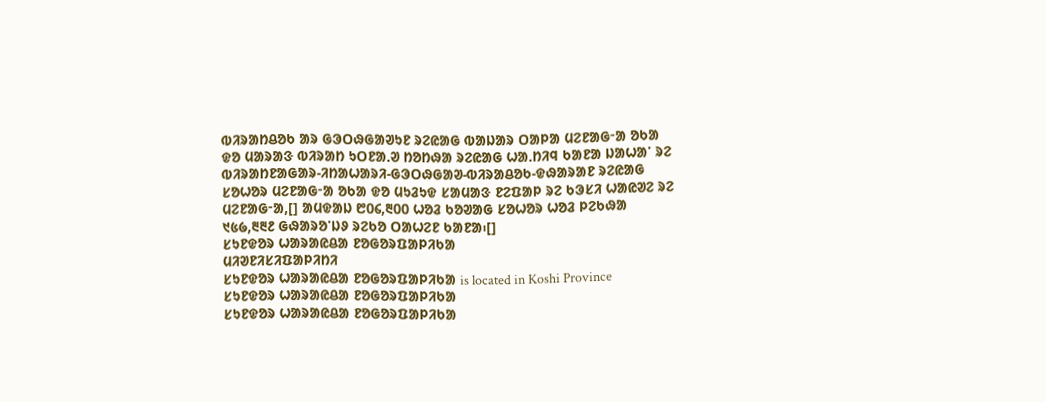ᱵᱤᱨᱟᱴᱪᱚᱠ ᱟᱨ ᱜᱳᱛᱷᱜᱟᱣᱩᱱ ᱨᱮᱭᱟᱜ ᱵᱟᱡᱟᱨ ᱛᱟᱞᱟ ᱢᱮᱱᱟᱜᱼᱟ ᱚᱠᱟ ᱫᱚ ᱢᱟᱨᱟᱝ ᱵᱤᱨᱟᱴ ᱩᱛᱱᱟᱹᱣ ᱴᱚᱴᱷᱟ ᱨᱮᱭᱟᱜ ᱦᱟᱹᱴᱤᱧ ᱠᱟᱱᱟ ᱡᱟᱦᱟᱸ ᱨᱮ ᱵᱤᱨᱟᱴᱱᱟᱜᱟᱨ-ᱤᱴᱟᱦᱟᱨᱤ-ᱜᱳᱛᱷᱜᱟᱣ-ᱵᱤᱨᱟᱪᱚᱠ-ᱫᱷᱟᱨᱟᱱ ᱨᱮᱭᱟᱜ ᱥᱚᱦᱚᱨ ᱢᱮᱱᱟᱜᱼᱟ ᱚᱠᱟ ᱫᱚ ᱢᱩᱲᱩᱫ ᱥᱟᱢᱟᱝ ᱱᱮᱯᱟᱞ ᱨᱮ ᱠᱳᱥᱤ ᱦᱟᱭᱣᱮ ᱨᱮ ᱢᱮᱱᱟᱜᱼᱟ,[] ᱟᱢᱫᱟᱡ ᱘᱐᱔,᱓᱐᱐ ᱦᱚᱲ ᱠᱚᱣᱟᱜ ᱥᱚᱦᱚᱨ ᱦᱚᱲ ᱞᱮᱠᱷᱟ ᱑᱕᱙,᱓᱓᱒ ᱜᱷᱟᱨᱚᱸᱡᱽ ᱨᱮᱠᱚ ᱛᱟᱦᱮᱱ ᱠᱟᱱᱟ᱾[]
ᱥᱩᱱᱫᱚᱨ ᱦᱟᱨᱟᱭᱪᱟ ᱱᱚᱜᱚᱨᱯᱟᱞᱤᱠᱟ
ᱢᱤᱣᱱᱤᱥᱤᱯᱟᱞᱤᱴᱤ
ᱥᱩᱱᱫᱚᱨ ᱦᱟᱨᱟᱭᱪᱟ ᱱᱚᱜᱚᱨᱯᱟᱞᱤᱠᱟ is located in Koshi Province
ᱥᱩᱱᱫᱚᱨ ᱦᱟᱨᱟᱭᱪᱟ ᱱᱚᱜᱚᱨᱯᱟᱞᱤᱠᱟ
ᱥᱩᱱᱫᱚᱨ ᱦᱟᱨᱟᱭᱪᱟ ᱱᱚᱜᱚᱨᱯᱟᱞᱤᱠᱟ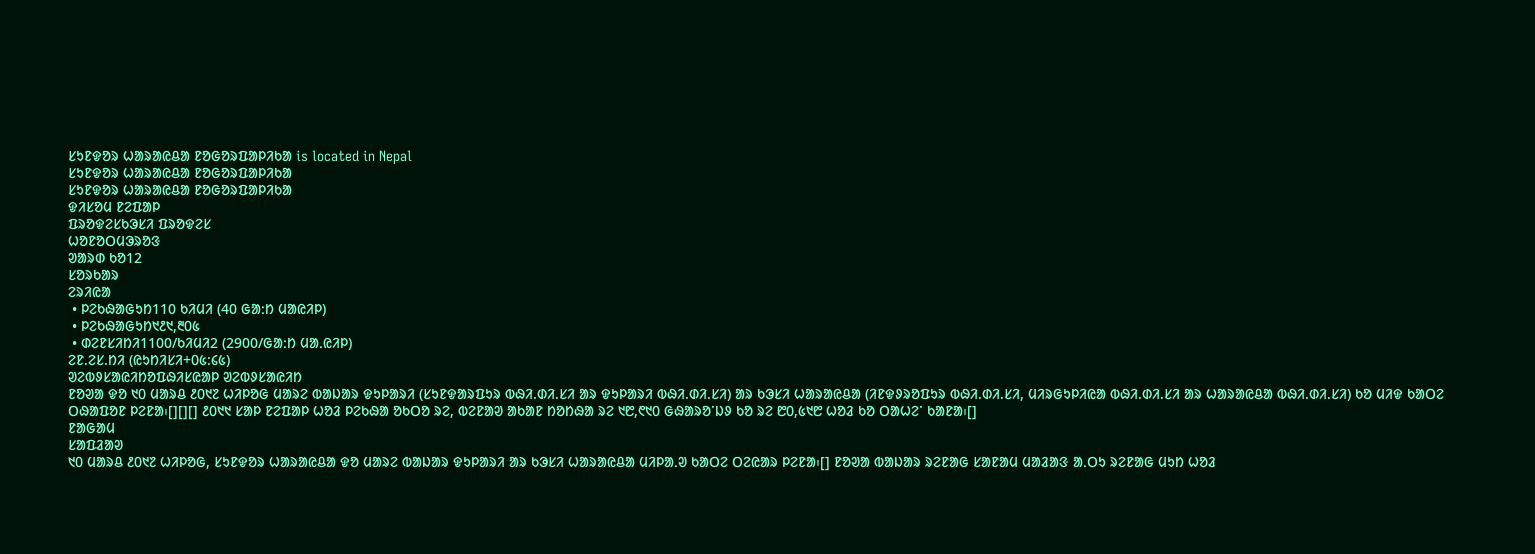ᱥᱩᱱᱫᱚᱨ ᱦᱟᱨᱟᱭᱪᱟ ᱱᱚᱜᱚᱨᱯᱟᱞᱤᱠᱟ is located in Nepal
ᱥᱩᱱᱫᱚᱨ ᱦᱟᱨᱟᱭᱪᱟ ᱱᱚᱜᱚᱨᱯᱟᱞᱤᱠᱟ
ᱥᱩᱱᱫᱚᱨ ᱦᱟᱨᱟᱭᱪᱟ ᱱᱚᱜᱚᱨᱯᱟᱞᱤᱠᱟ
ᱫᱤᱥᱚᱢ ᱱᱮᱯᱟᱞ
ᱯᱨᱚᱫᱮᱥᱠᱳᱥᱤ ᱯᱨᱚᱫᱮᱥ
ᱦᱚᱱᱚᱛᱢᱳᱨᱚᱝ
ᱣᱟᱨᱰ ᱠᱚ12
ᱥᱚᱨᱠᱟᱨ
ᱮᱨᱤᱭᱟ
 • ᱞᱮᱠᱷᱟᱜᱩᱴ110 ᱠᱤᱢᱤ (40 ᱜᱟᱺᱴ ᱢᱟᱭᱤᱞ)
 • ᱞᱮᱠᱷᱟᱜᱩᱴ᱑᱒᱑,᱓᱐᱕
 • ᱰᱮᱱᱥᱤᱴᱤ1100/ᱠᱤᱢᱤ2 (2900/ᱜᱟᱺᱴ ᱢᱟᱹᱭᱤᱞ)
ᱮᱱ.ᱮᱥ.ᱴᱤ (ᱭᱩᱴᱤᱥᱤ+᱐᱕:᱔᱕)
ᱣᱮᱵᱽᱥᱟᱭᱤᱴᱚᱯᱷᱤᱥᱭᱟᱞ ᱣᱮᱵᱽᱥᱟᱭᱤᱴ
ᱱᱚᱣᱟ ᱫᱚ ᱑᱐ ᱢᱟᱨᱪ ᱒᱐᱑᱗ ᱦᱤᱞᱚᱜ ᱢᱟᱨᱮ ᱵᱟᱡᱟᱨ ᱫᱩᱞᱟᱨᱤ (ᱥᱩᱱᱫᱟᱨᱯᱩᱨ ᱵᱷᱤ.ᱰᱤ.ᱥᱤ ᱟᱨ ᱫᱩᱞᱟᱨᱤ ᱵᱷᱤ.ᱰᱤ.ᱥᱤ) ᱟᱨ ᱠᱳᱥᱤ ᱦᱟᱨᱟᱭᱪᱟ (ᱤᱱᱫᱽᱨᱚᱯᱩᱨ ᱵᱷᱤ.ᱰᱤ.ᱥᱤ, ᱢᱤᱨᱜᱩᱞᱤᱭᱟ ᱵᱷᱤ.ᱰᱤ.ᱥᱤ ᱟᱨ ᱦᱟᱨᱟᱭᱪᱟ ᱵᱷᱤ.ᱰᱤ.ᱥᱤ) ᱠᱚ ᱢᱤᱫ ᱠᱟᱛᱮ ᱛᱷᱟᱯᱚᱱ ᱞᱮᱱᱟ᱾[][][] ᱒᱐᱑᱑ ᱥᱟᱞ ᱱᱮᱯᱟᱞ ᱦᱚᱲ ᱞᱮᱠᱷᱟ ᱚᱠᱛᱚ ᱨᱮ, ᱵᱮᱱᱟᱣ ᱟᱠᱟᱱ ᱴᱚᱴᱷᱟ ᱨᱮ ᱑᱘,᱖᱑᱐ ᱜᱷᱟᱨᱚᱸᱡᱽ ᱠᱚ ᱨᱮ ᱘᱐,᱕᱑᱘ ᱦᱚᱲ ᱠᱚ ᱛᱟᱦᱮᱸ ᱠᱟᱱᱟ᱾[]
ᱱᱟᱜᱟᱢ
ᱥᱟᱯᱲᱟᱣ
᱑᱐ ᱢᱟᱨᱪ ᱒᱐᱑᱗ ᱦᱤᱞᱚᱜ, ᱥᱩᱱᱫᱚᱨ ᱦᱟᱨᱟᱭᱪᱟ ᱫᱚ ᱢᱟᱨᱮ ᱵᱟᱡᱟᱨ ᱫᱩᱞᱟᱨᱤ ᱟᱨ ᱠᱳᱥᱤ ᱦᱟᱨᱟᱭᱪᱟ ᱢᱤᱞᱟᱹᱣ ᱠᱟᱛᱮ ᱛᱮᱭᱟᱨ ᱞᱮᱱᱟ᱾[] ᱱᱚᱣᱟ ᱵᱟᱡᱟᱨ ᱨᱮᱱᱟᱜ ᱥᱟᱱᱟᱢ ᱢᱟᱲᱟᱝ ᱟᱹᱛᱩ ᱨᱮᱱᱟᱜ ᱢᱩᱴ ᱦᱚᱲ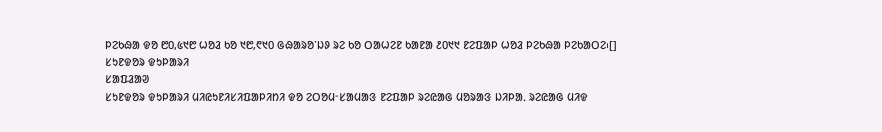ᱞᱮᱠᱷᱟ ᱫᱚ ᱘᱐,᱕᱑᱘ ᱦᱚᱲ ᱠᱚ ᱑᱘,᱖᱑᱐ ᱜᱷᱟᱨᱚᱸᱡᱽ ᱨᱮ ᱠᱚ ᱛᱟᱦᱮᱱ ᱠᱟᱱᱟ ᱒᱐᱑᱑ ᱱᱮᱯᱟᱞ ᱦᱚᱲ ᱞᱮᱠᱷᱟ ᱞᱮᱠᱟᱛᱮ᱾[]
ᱥᱩᱱᱫᱚᱨ ᱫᱩᱞᱟᱨᱤ
ᱥᱟᱯᱲᱟᱣ
ᱥᱩᱱᱫᱚᱨ ᱫᱩᱞᱟᱨᱤ ᱢᱤᱭᱩᱱᱤᱥᱤᱯᱟᱞᱤᱴᱤ ᱫᱚ ᱮᱛᱚᱢᱼᱥᱟᱢᱟᱝ ᱱᱮᱯᱟᱞ ᱨᱮᱭᱟᱜ ᱢᱚᱨᱟᱝ ᱡᱤᱞᱟᱹ ᱨᱮᱭᱟᱜ ᱢᱤᱫ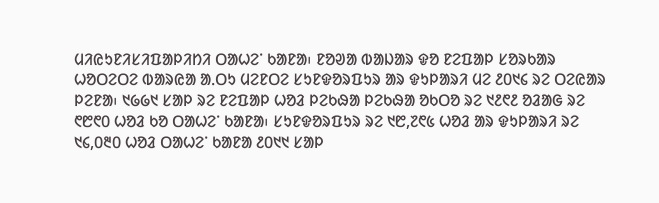ᱢᱤᱭᱩᱱᱤᱥᱤᱯᱟᱞᱤᱴᱤ ᱛᱟᱦᱮᱸ ᱠᱟᱱᱟ᱾ ᱱᱚᱣᱟ ᱵᱟᱡᱟᱨ ᱫᱚ ᱱᱮᱯᱟᱞ ᱥᱚᱨᱠᱟᱨ ᱦᱚᱛᱮᱛᱮ ᱵᱟᱨᱭᱟ ᱟᱹᱛᱩ ᱢᱮᱱᱛᱮ ᱥᱩᱱᱫᱚᱨᱯᱩᱨ ᱟᱨ ᱫᱩᱞᱟᱨᱤ ᱢᱮ ᱒᱐᱑᱔ ᱨᱮ ᱛᱮᱭᱟᱨ ᱞᱮᱱᱟ᱾ ᱑᱙᱙᱑ ᱥᱟᱞ ᱨᱮ ᱱᱮᱯᱟᱞ ᱦᱚᱲ ᱞᱮᱠᱷᱟ ᱞᱮᱠᱷᱟ ᱚᱠᱛᱚ ᱨᱮ ᱑᱒᱖᱒ ᱚᱲᱟᱜ ᱨᱮ ᱖᱘᱖᱐ ᱦᱚᱲ ᱠᱚ ᱛᱟᱦᱮᱸ ᱠᱟᱱᱟ᱾ ᱥᱩᱱᱫᱚᱨᱯᱩᱨ ᱨᱮ ᱑᱘,᱗᱖᱕ ᱦᱚᱲ ᱟᱨ ᱫᱩᱞᱟᱨᱤ ᱨᱮ ᱑᱔,᱐᱓᱐ ᱦᱚᱲ ᱛᱟᱦᱮᱸ ᱠᱟᱱᱟ ᱒᱐᱑᱑ ᱥᱟᱞ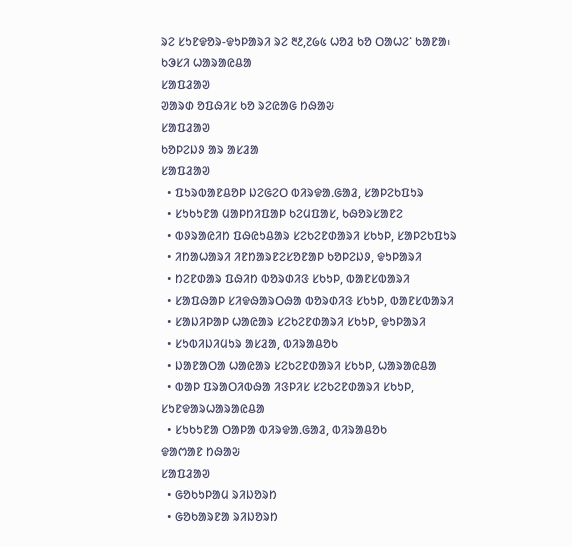ᱨᱮ ᱥᱩᱱᱫᱚᱨ-ᱫᱩᱞᱟᱨᱤ ᱨᱮ ᱓᱒,᱗᱙᱕ ᱦᱚᱲ ᱠᱚ ᱛᱟᱦᱮᱸ ᱠᱟᱱᱟ᱾
ᱠᱳᱥᱤ ᱦᱟᱨᱟᱭᱪᱟ
ᱥᱟᱯᱲᱟᱣ
ᱣᱟᱨᱰ ᱚᱯᱷᱤᱥ ᱠᱚ ᱨᱮᱭᱟᱜ ᱴᱷᱟᱶ
ᱥᱟᱯᱲᱟᱣ
ᱠᱚᱞᱮᱡᱽ ᱟᱨ ᱟᱥᱲᱟ
ᱥᱟᱯᱲᱟᱣ
  • ᱯᱩᱨᱵᱟᱱᱪᱚᱞ ᱡᱮᱜᱮᱛ ᱵᱤᱨᱫᱟᱹᱜᱟᱲ, ᱥᱟᱞᱮᱠᱯᱩᱨ
  • ᱥᱩᱠᱩᱱᱟ ᱢᱟᱞᱴᱤᱯᱟᱞ ᱠᱮᱢᱯᱟᱥ, ᱠᱷᱚᱨᱥᱟᱱᱮ
  • ᱵᱽᱨᱟᱭᱤᱴ ᱯᱷᱭᱩᱪᱟᱨ ᱥᱮᱠᱮᱱᱰᱟᱨᱤ ᱥᱠᱩᱞ, ᱥᱟᱞᱮᱠᱯᱩᱨ
  • ᱤᱴᱟᱦᱟᱨᱤ ᱤᱱᱴᱟᱨᱱᱮᱥᱚᱱᱟᱞ ᱠᱚᱞᱮᱡᱽ, ᱫᱩᱞᱟᱨᱤ
  • ᱴᱮᱱᱰᱟᱨ ᱯᱷᱤᱴ ᱵᱚᱨᱰᱤᱝ ᱥᱠᱩᱞ, ᱵᱟᱱᱥᱵᱟᱨᱤ
  • ᱥᱟᱯᱷᱟᱞ ᱥᱤᱫᱷᱟᱨᱛᱷᱟ ᱵᱚᱨᱰᱤᱝ ᱥᱠᱩᱞ, ᱵᱟᱱᱥᱵᱟᱨᱤ
  • ᱥᱟᱡᱤᱞᱟᱞ ᱦᱟᱭᱟᱨ ᱥᱮᱠᱮᱱᱰᱟᱨᱤ ᱥᱠᱩᱞ, ᱫᱩᱞᱟᱨᱤ
  • ᱥᱩᱵᱤᱡᱤᱢᱩᱨ ᱟᱥᱲᱟ, ᱵᱤᱨᱟᱪᱚᱠ
  • ᱡᱟᱱᱟᱛᱟ ᱦᱟᱭᱟᱨ ᱥᱮᱠᱮᱱᱰᱟᱨᱤ ᱥᱠᱩᱞ, ᱦᱟᱨᱟᱭᱪᱟ
  • ᱵᱟᱞ ᱯᱨᱟᱛᱤᱵᱷᱟ ᱤᱝᱞᱤᱥ ᱥᱮᱠᱮᱱᱰᱟᱨᱤ ᱥᱠᱩᱞ, ᱥᱩᱱᱫᱟᱨᱦᱟᱨᱟᱭᱪᱟ
  • ᱥᱩᱠᱩᱱᱟ ᱛᱟᱞᱟ ᱵᱤᱨᱫᱟᱹᱜᱟᱲ, ᱵᱤᱨᱟᱪᱚᱠ
ᱫᱟᱬᱟᱱ ᱴᱷᱟᱶ
ᱥᱟᱯᱲᱟᱣ
  • ᱜᱚᱠᱩᱞᱟᱢ ᱨᱤᱡᱚᱨᱴ
  • ᱜᱚᱠᱟᱨᱱᱟ ᱨᱤᱡᱚᱨᱴ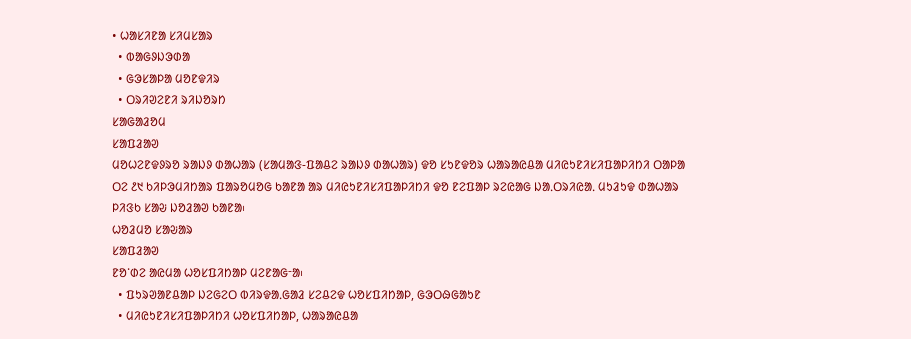• ᱦᱟᱥᱤᱱᱟ ᱥᱤᱢᱥᱟᱨ
  • ᱵᱟᱜᱽᱡᱳᱰᱟ
  • ᱜᱳᱥᱟᱞᱟ ᱢᱚᱱᱫᱤᱨ
  • ᱛᱨᱤᱣᱮᱱᱤ ᱨᱤᱡᱚᱨᱴ
ᱥᱟᱜᱟᱲᱚᱢ
ᱥᱟᱯᱲᱟᱣ
ᱢᱚᱦᱮᱱᱫᱽᱨᱚ ᱨᱟᱡᱽ ᱰᱟᱦᱟᱨ (ᱥᱟᱢᱟᱝ-ᱯᱟᱪᱮ ᱨᱟᱡᱽ ᱰᱟᱦᱟᱨ) ᱫᱚ ᱥᱩᱱᱫᱚᱨ ᱦᱟᱨᱟᱭᱪᱟ ᱢᱤᱭᱩᱱᱤᱥᱤᱯᱟᱞᱤᱴᱤ ᱛᱟᱞᱟ ᱛᱮ ᱒᱑ ᱠᱤᱞᱳᱢᱤᱴᱟᱨ ᱯᱟᱨᱚᱢᱚᱜ ᱠᱟᱱᱟ ᱟᱨ ᱢᱤᱭᱩᱱᱤᱥᱤᱯᱟᱞᱤᱴᱤ ᱫᱚ ᱱᱮᱯᱟᱞ ᱨᱮᱭᱟᱜ ᱡᱟᱹᱛᱨᱤᱭᱟᱹ ᱢᱩᱲᱩᱫ ᱰᱟᱦᱟᱨ ᱞᱤᱝᱠ ᱥᱟᱶ ᱡᱚᱲᱟᱣ ᱠᱟᱱᱟ᱾
ᱦᱚᱲᱢᱚ ᱥᱟᱶᱟᱨ
ᱥᱟᱯᱲᱟᱣ
ᱱᱚᱸᱰᱮ ᱟᱭᱢᱟ ᱦᱚᱥᱯᱤᱴᱟᱞ ᱢᱮᱱᱟᱜᱼᱟ᱾
  • ᱯᱩᱨᱣᱟᱱᱪᱟᱞ ᱡᱮᱜᱮᱛ ᱵᱤᱨᱫᱟᱹᱜᱟᱲ ᱥᱮᱪᱮᱫ ᱦᱚᱥᱯᱤᱴᱟᱞ, ᱜᱳᱛᱷᱜᱟᱩᱱ
  • ᱢᱤᱭᱩᱱᱤᱥᱤᱯᱟᱞᱤᱴᱤ ᱦᱚᱥᱯᱤᱴᱟᱞ, ᱦᱟᱨᱟᱭᱪᱟ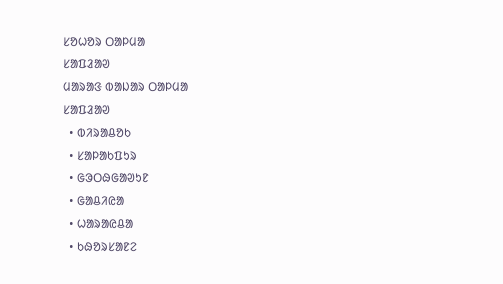ᱥᱚᱦᱚᱨ ᱛᱟᱞᱢᱟ
ᱥᱟᱯᱲᱟᱣ
ᱢᱟᱨᱟᱝ ᱵᱟᱡᱟᱨ ᱛᱟᱞᱢᱟ
ᱥᱟᱯᱲᱟᱣ
  • ᱵᱤᱨᱟᱪᱚᱠ
  • ᱥᱟᱞᱟᱠᱯᱩᱨ
  • ᱜᱳᱛᱷᱜᱟᱣᱩᱱ
  • ᱜᱟᱪᱤᱭᱟ
  • ᱦᱟᱨᱟᱭᱪᱟ
  • ᱠᱷᱚᱨᱥᱟᱱᱮ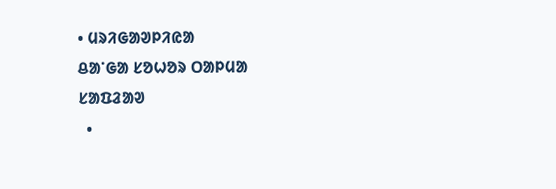• ᱢᱨᱤᱜᱟᱣᱞᱤᱭᱟ
ᱪᱟᱸᱜᱟ ᱥᱚᱦᱚᱨ ᱛᱟᱞᱢᱟ
ᱥᱟᱯᱲᱟᱣ
  •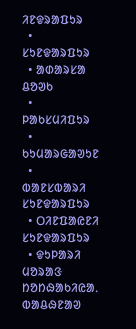ᱤᱱᱫᱨᱟᱯᱩᱨ
  • ᱥᱩᱱᱫᱟᱨᱯᱩᱨ
  • ᱟᱰᱟᱨᱥᱟ ᱪᱚᱣᱠ
  • ᱞᱟᱠᱥᱢᱤᱯᱩᱨ
  • ᱠᱩᱢᱟᱨᱜᱟᱣᱩᱱ
  • ᱵᱟᱱᱥᱵᱟᱨᱤ ᱥᱩᱱᱫᱟᱨᱯᱩᱨ
  • ᱛᱤᱱᱯᱟᱭᱱᱤ ᱥᱩᱱᱫᱟᱨᱯᱩᱨ
  • ᱫᱩᱞᱟᱨᱤ ᱢᱚᱨᱟᱝ
ᱴᱚᱴᱷᱟᱠᱤᱭᱟᱹ ᱵᱟᱪᱷᱱᱟᱣ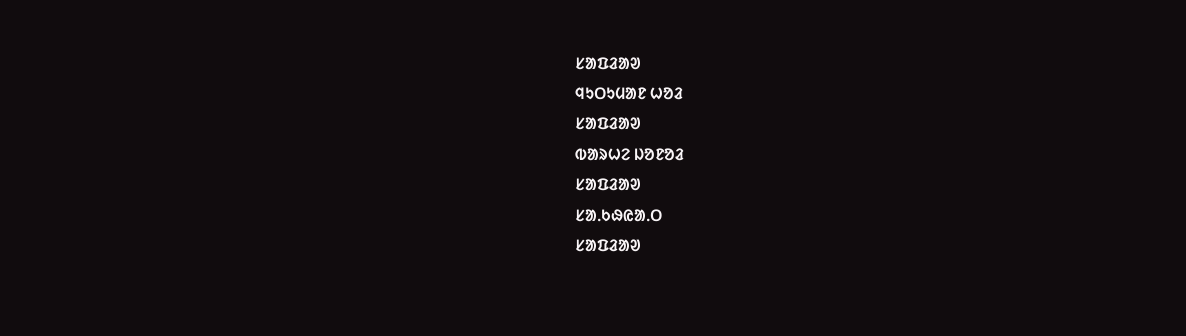ᱥᱟᱯᱲᱟᱣ
ᱧᱩᱛᱩᱢᱟᱱ ᱦᱚᱲ
ᱥᱟᱯᱲᱟᱣ
ᱵᱟᱨᱦᱮ ᱡᱚᱱᱚᱲ
ᱥᱟᱯᱲᱟᱣ
ᱥᱟᱹᱠᱷᱭᱟᱹᱛ
ᱥᱟᱯᱲᱟᱣ